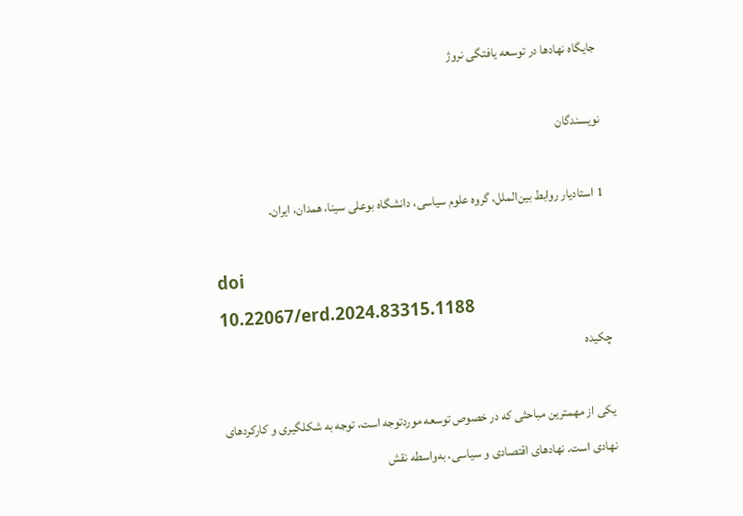جایگاه نهادها در توسعه یافتگی نروژ

نویسندگان

1 استادیار روابط بین‌الملل، گروه علوم سیاسی، دانشگاه بوعلی سینا، همدان، ایران.

doi
10.22067/erd.2024.83315.1188
چکیده

یکی از مهمترین مباحثی که در خصوص توسعه موردتوجه است، توجه به شکلگیری و کارکردهای نهادی است. نهادهای اقتصادی و سیاسی، به‌واسطه نقش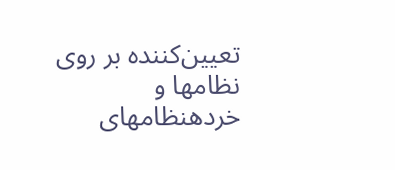تعیین‌کننده بر روی نظامها و خردهنظامهای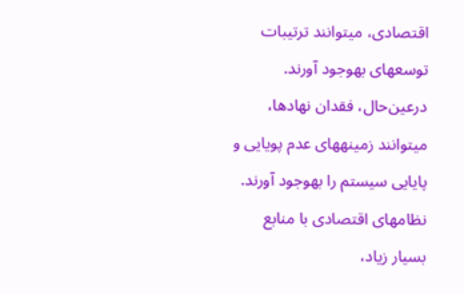اقتصادی، میتوانند ترتیبات توسعهای بهوجود آورند. درعین‌حال، فقدان نهادها، میتوانند زمینههای عدم پویایی و پایایی سیستم را بهوجود آورند. نظامهای اقتصادی با منابع بسیار زیاد،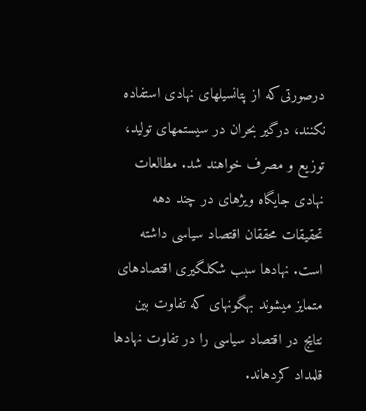درصورتی‌که از پتانسیلهای نهادی استفاده نکنند، درگیر بحران در سیستمهای تولید، توزیع و مصرف خواهند شد. مطالعات نهادی جایگاه ویژهای در چند دهه تحقیقات محققان اقتصاد سیاسی داشته است. نهادها سبب شکلگیری اقتصادهای متمایز میشوند بهگونهای که تفاوت بین نتایج در اقتصاد سیاسی را در تفاوت نهادها قلمداد کردهاند.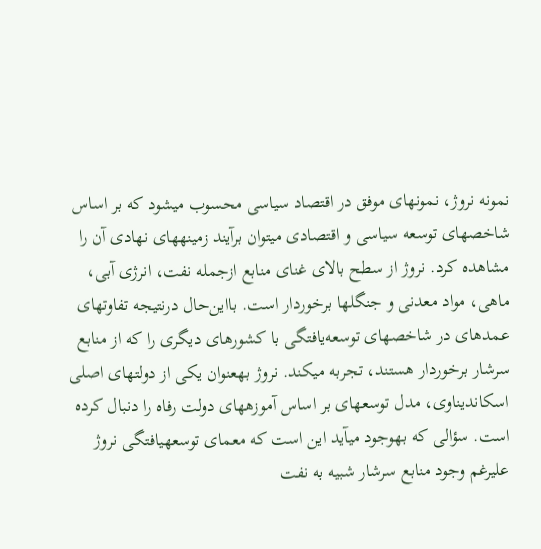نمونه نروژ، نمونهای موفق در اقتصاد سیاسی محسوب میشود که بر اساس شاخصهای توسعه سیاسی و اقتصادی میتوان برآیند زمینههای نهادی آن را مشاهده کرد. نروژ از سطح بالای غنای منابع ازجمله نفت، انرژی آبی، ماهی، مواد معدنی و جنگلها برخوردار است. بااین‌حال درنتیجه تفاوتهای عمدهای در شاخصهای توسعه‌یافتگی با کشورهای دیگری را که از منابع سرشار برخوردار هستند، تجربه میکند. نروژ بهعنوان یکی از دولتهای اصلی اسکاندیناوی، مدل توسعهای بر اساس آموزههای دولت رفاه را دنبال کرده است. سؤالی که بهوجود میآید این است که معمای توسعهیافتگی نروژ علیرغم وجود منابع سرشار شبیه به نفت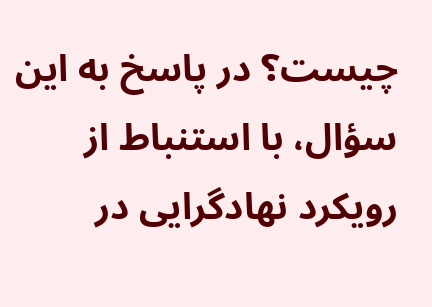چیست؟ در پاسخ به این سؤال، با استنباط از رویکرد نهادگرایی در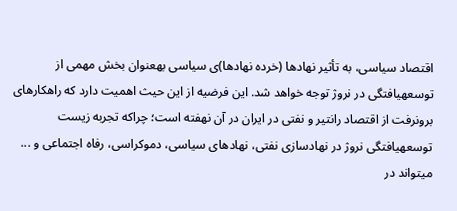اقتصاد سیاسی، به تأثیر نهادها (خرده نهادها)ی سیاسی بهعنوان بخش مهمی از توسعهیافتگی در نروژ توجه خواهد شد. این فرضیه از این حیث اهمیت دارد که راهکارهای برونرفت از اقتصاد رانتیر و نفتی در ایران در آن نهفته است؛ چراکه تجربه زیست توسعهیافتگی نروژ در نهادسازی نفتی، نهادهای سیاسی، دموکراسی، رفاه اجتماعی و ... میتواند در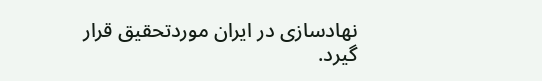نهادسازی در ایران موردتحقیق قرار گیرد.